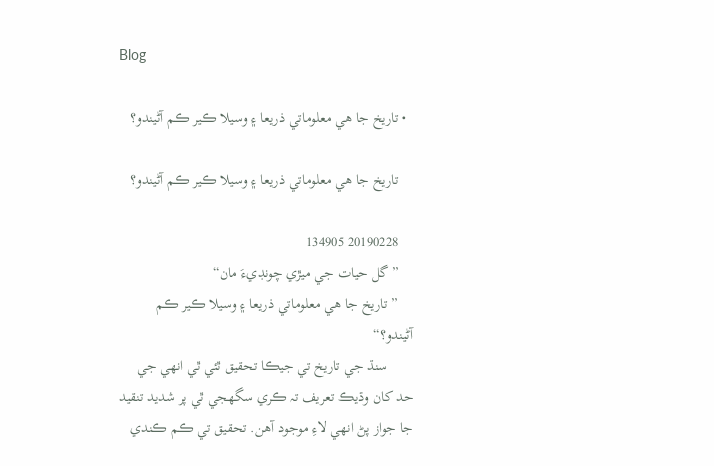Blog

  • تاريخ جا ھي معلوماتي ذريعا ۽ وسيلا ڪير ڪم آڻيندو؟

    تاريخ جا ھي معلوماتي ذريعا ۽ وسيلا ڪير ڪم آڻيندو؟

    20190228 134905
    ” گل حيات جي ميڙي چونڊيءَ مان“
    ” تاريخ جا ھي معلوماتي ذريعا ۽ وسيلا ڪير ڪم آڻيندو؟“
       سنڌ جي تاريخ تي جيڪا تحقيق ٿئي ٿي انهي جي حد کان وڌيڪ تعريف تہ ڪري سگهجي ٿي پر شديد تنقيد جا جواز پڻ انهي لاءِ موجود آھن. تحقيق تي ڪم ڪندي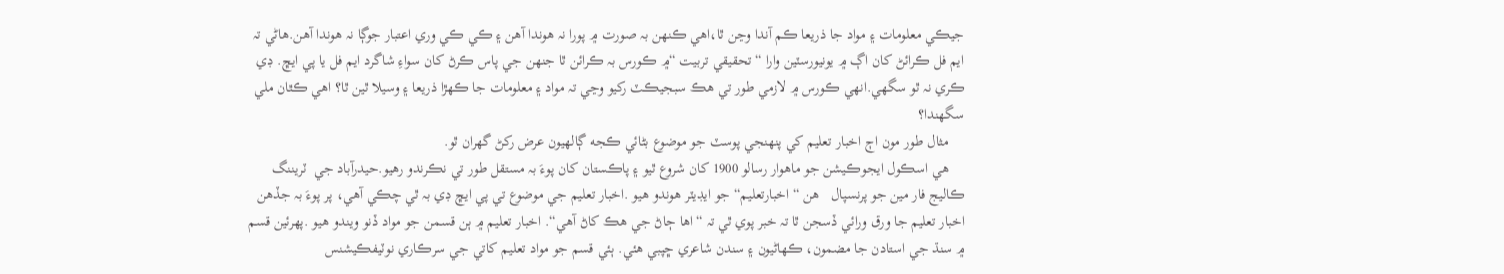جيڪي معلومات ۽ مواد جا ذريعا ڪم آندا وڃن ٿا،اھي ڪنهن بہ صورت ۾ پورا نہ ھوندا آھن ۽ ڪي ڪي وري اعتبار جوڳا نہ ھوندا آھن.ھاڻي تہ ايم فل ڪرائڻ کان اڳ ۾ يونيورسٽين وارا “ تحقيقي تربيت “۾ ڪورس بہ ڪرائن ٿا جنهن جي پاس ڪرڻ کان سواءِ شاگرد ايم فل يا پي ايڇ. ڊي ڪري نہ ٿو سگهي.انهي ڪورس ۾ لازمي طور تي ھڪ سبجيڪٽ رکيو وڃي تہ مواد ۽ معلومات جا ڪھڙا ذريعا ۽ وسيلا ٿين ٿا؟ اهي ڪٿان ملي سگهندا؟
    مثال طور مون اڄ اخبار تعليم کي پنهنجي پوسٽ جو موضوع بڻائي ڪجه ڳالھيون عرض رکڻ گهران ٿو.
    ھي اسڪول ايجوڪيشن جو ماھوار رسالو 1900 کان شروع ٿيو ۽ پاڪستان کان پوءَ بہ مستقل طور تي نڪرندو رھيو.حيدرآباد جي  ٽريننگ ڪاليج فار مين جو پرنسپال   ھن “ اخبارتعليم“ جو ايڊيٽر ھوندو ھيو .اخبار تعليم جي موضوع تي پي ايڇ ڊي بہ ٿي چڪي آھي، پر پوءَ بہ جڏھن اخبار تعليم جا ورق ورائي ڏسجن ٿا تہ خبر پوي ٿي تہ “اھا ڄاڻ جي ھڪ کاڻ آھي“. اخبار تعليم ۾ ٻن قسمن جو مواد ڏنو ويندو ھيو .پھرئين قسم ۾ سنڌ جي استادن جا مضمون، ڪھاڻيون ۽ سندن شاعري ڇپبي ھئي. ٻئي قسم جو مواد تعليم کاتي جي سرڪاري نوٽيفڪيشنس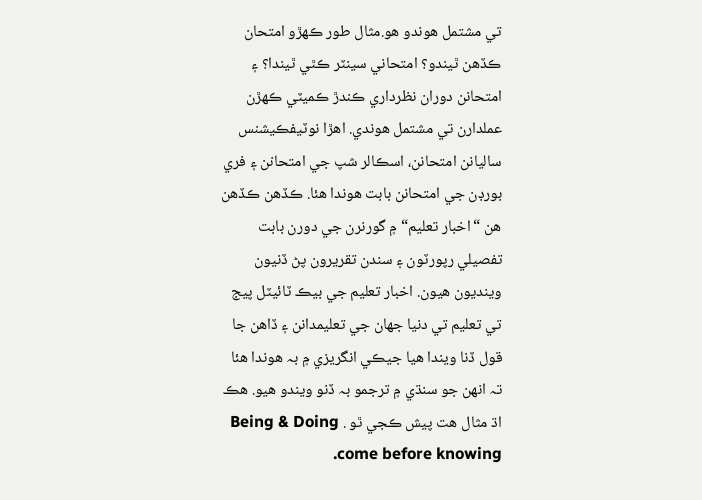تي مشتمل ھوندو ھو.مثال طور ڪھڙو امتحان ڪڏهن ٿيندو؟ امتحاني سينٽر ڪٿي ٿيندا؟ ۽ امتحانن دوران نظرداري ڪندڙ ڪميٽي ڪھڙن عملدارن تي مشتمل ھوندي. اھڙا نوٽيفڪيشنس ساليانن امتحانن، اسڪالر شپ جي امتحانن ۽ فري بورڊن جي امتحانن بابت ھوندا ھئا. ڪڏھن ڪڏھن ھن “اخبار تعليم“ ۾ گورنرن جي دورن بابت تفصيلي رپورٽون ۽ سندن تقريرون پڻ ڏنيون وينديون ھيون. اخبار تعليم جي بيڪ ٽائيٽل پيج تي تعليم تي دنيا جهان جي تعليمدانن ۽ ڏاھن جا قول ڏنا ويندا ھيا جيڪي انگريزي ۾ بہ ھوندا ھئا تہ انهن جو سنڌي ۾ ترجمو بہ ڏنو ويندو ھيو. ھڪ اڌ مثال ھت پيش ڪجي ٿو . Being & Doing come before knowing.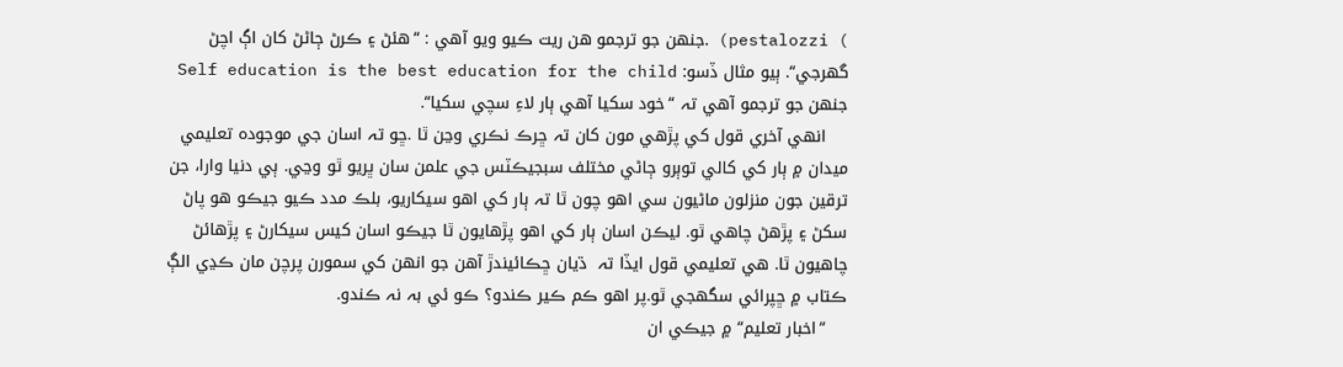) pestalozzi) .جنهن جو ترجمو ھن ريت ڪيو ويو آھي : “ھئڻ ۽ ڪرڻ ڄاڻڻ کان اڳ اچڻ گهرجي“. ٻيو مثال ڏسو: Self education is the best education for the child جنهن جو ترجمو آھي تہ “خود سکيا آھي ٻار لاءِ سچي سکيا“.
    انهي آخري قول کي پڙھي مون کان تہ ڇرڪ نڪري وڃن ٿا .ڇو تہ اسان جي موجوده تعليمي ميدان ۾ ٻار کي کالي توٻرو ڄاڻي مختلف سبجيڪٽس جي علمن سان ڀريو ٿو وڃي. ٻي دنيا وارا، جن ترقين جون منزلون ماڻيون سي اھو چون ٿا تہ ٻار کي اھو سيکاريو، بلڪ مدد ڪيو جيڪو ھو پاڻ سکڻ ۽ پڙھڻ چاھي ٿو. ليڪن اسان ٻار کي اھو پڙھايون ٿا جيڪو اسان کيس سيکارڻ ۽ پڙھائڻ چاھيون ٿا. ھي تعليمي قول ايڏا تہ  ڌيان ڇڪائيندڙ آھن جو انهن کي سمورن پرچن مان ڪڍي الڳ ڪتاب ۾ ڇپرائي سگهجي ٿو.پر اھو ڪم ڪير ڪندو؟ ڪو ئي بہ نہ ڪندو.
    “اخبار تعليم“ ۾ جيڪي ان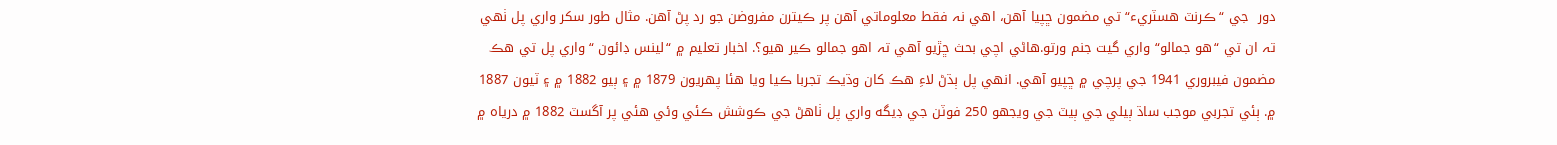دور  جي “ڪرنٽ ھسٽريء“ تي مضمون ڇپيا آھن، اھي نہ فقط معلوماتي آھن پر ڪيترن مفروضن جو رد پڻ آھن. مثال طور سکر واري پل ٺھي تہ ان تي “ھو جمالو“ واري گيت جنم ورتو.ھاڻي اچي بحث ڇڙيو آھي تہ اھو جمالو ڪير ھيو؟. اخبار تعليم ۾ “لينس ڊائون “واري پل تي ھڪ مضمون فيبروري 1941 جي پرچي ۾ ڇپيو آھي. انهي پل ٻڌڻ لاءِ ھڪ کان وڌيڪ تجربا ڪيا ويا ھئا پھريون 1879 ۾ ۽ ٻيو 1882 ۾ ۽ ٽيون 1887 ۾. ٻئي تجربي موجب ساڌ ٻيلي جي ٻيٽ جي ويجهو 250 فوٽن جي ڊيگه واري پل ٺاھڻ جي ڪوشش ڪئي وئي ھئي پر آگسٽ 1882 ۾ درياه ۾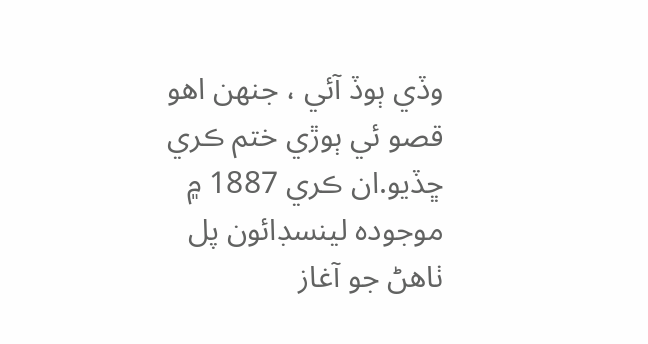وڏي ٻوڏ آئي ، جنهن اھو قصو ئي ٻوڙي ختم ڪري ڇڏيو.ان ڪري 1887 ۾ موجوده لينسڊائون پل ٺاھڻ جو آغاز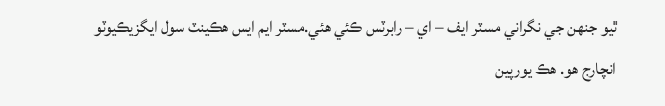ٿيو جنهن جي نگراني مسٽر ايف – اي – رابرٽس ڪئي ھئي.مسٽر ايم ايس ھڪينٽ سول ايگزيڪيوٽو انچارج ھو. ھڪ يورپين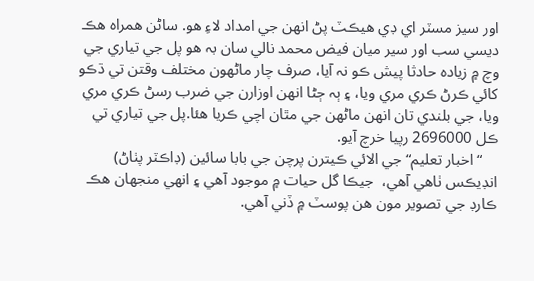اور سيز مسٽر اي ڊي ھيڪٽ پڻ انهن جي امداد لاءِ ھو. ساڻن ھمراه ھڪ ديسي سب اور سير ميان فيض محمد نالي سان بہ ھو پل جي تياري جي وچ ۾ زياده حادثا پيش ڪو نہ آيا، صرف چار ماڻھون مختلف وقتن تي ڌڪو کائي ڪرڻ ڪري مري ويا، ۽ ٻہ ڄڻا انهن اوزارن جي ضرب رسڻ ڪري مري ويا، جي بلندي تان انهن ماڻھن جي مٿان اچي ڪريا ھئا.پل جي تياري تي ڪل 2696000 رپيا خرچ آيو.
    “اخبار تعليم“ جي الائي ڪيترن پرچن جي بابا سائين (ڊاڪٽر پٺاڻ) انڊيڪس ٺاھي آھي،  جيڪا گل حيات ۾ موجود آھي ۽ انهي منجهان ھڪ ڪارڊ جي تصوير مون ھن پوسٽ ۾ ڏني آھي.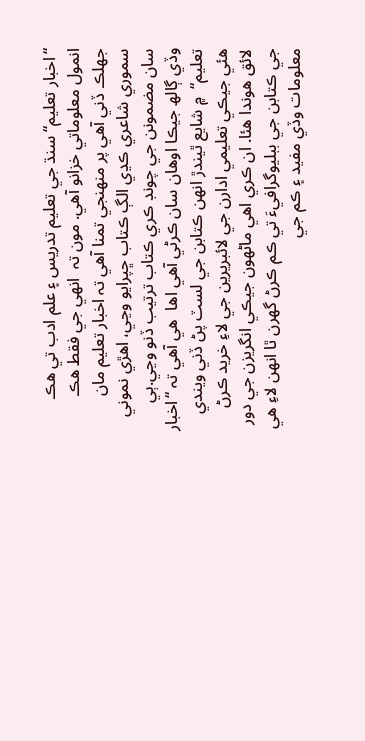“اخبار تعليم“ سنڌ جي تعليم تدريس ۽ علم ادب تي ھڪ انمول معلوماتي خزانو آھي. مون تہ  انهي جي فقط ھڪ جهلڪ ڏني آھي پر منهنجي تمنا آھي تہ اخبار تعليم مان سموري شاعري ڪڍي الڳ ڪتاب ڇپرايو وڃي، اھڙي نموني سان مضمونن جي چونڊ ڪري ڪتاب ترتيب ڏنو وڃي.ٻي وڏي ڳالھ جيڪا اوھان سان ڪرڻي آھي اھا  ھي آھي تہ “اخبار تعليم“  ۾ شايع ٿيندڙ انهن ڪتابن جي لسٽ پڻ ڏني ويندي ھئي جيڪي تعليمي ادارن جي لائبريرين جي لاءِ خريد ڪرڻ لائق ھوندا ھئا. ان ڪري اھي ماڻھون جيڪي انگريزن جي دور جي ڪتابن جي ببليوگرافيءَ تي ڪم ڪرڻ گهرن ٿا انهن لاءِ ھي معلومات وڏي مفيد ۽ ڪم جي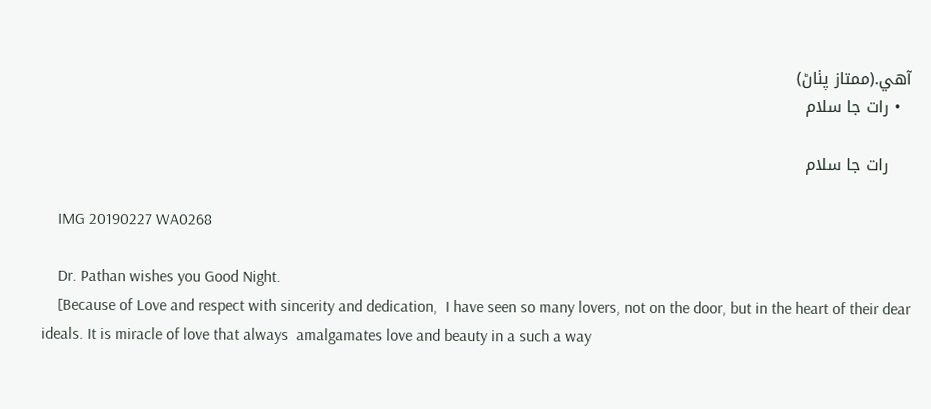آھي.(ممتاز پٺاڻ)
  • رات جا سلام

    رات جا سلام

    IMG 20190227 WA0268

    Dr. Pathan wishes you Good Night.
    [Because of Love and respect with sincerity and dedication,  I have seen so many lovers, not on the door, but in the heart of their dear ideals. It is miracle of love that always  amalgamates love and beauty in a such a way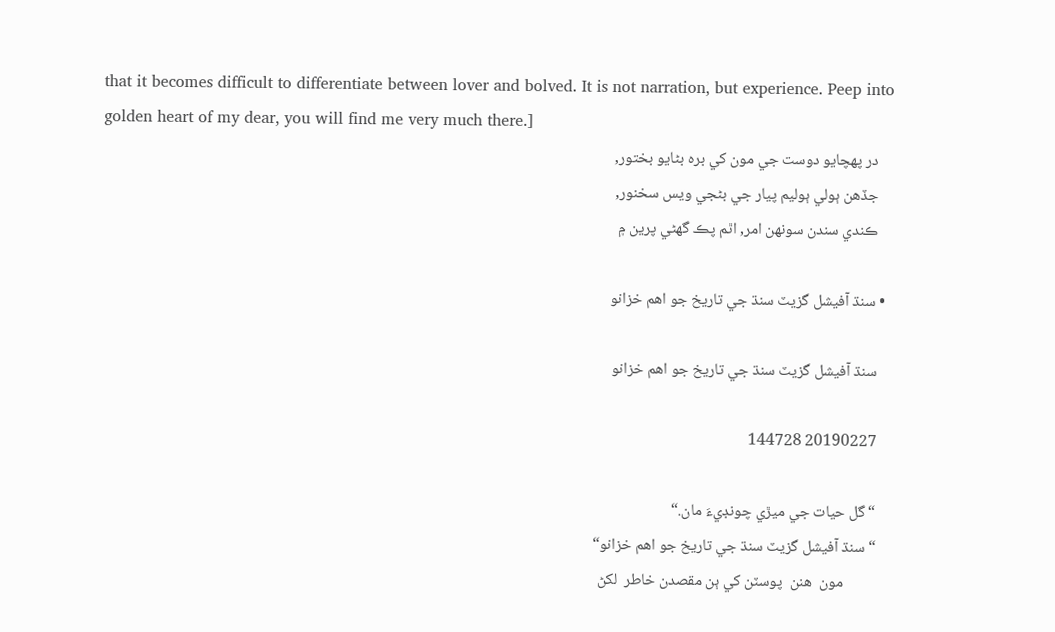that it becomes difficult to differentiate between lover and bolved. It is not narration, but experience. Peep into golden heart of my dear, you will find me very much there.]
    در پهچايو دوست جي مون کي بره بڻايو بختور,
    جڏھن ٻولي ٻوليم پيار جي بڻجي ويس سخنور,
    ڪندي سندن سونهن امر, اٿم پڪ گهڻي پرين ۾

  • سنڌ آفيشل گزيٽ سنڌ جي تاريخ جو اھم خزانو

    سنڌ آفيشل گزيٽ سنڌ جي تاريخ جو اھم خزانو

    20190227 144728

    “گل حيات جي ميڙي چونڊيءَ مان.“
    “ سنڌ آفيشل گزيٽ سنڌ جي تاريخ جو اھم خزانو“
             مون  ھنن  پوسٽن کي ٻن مقصدن خاطر  لکڻ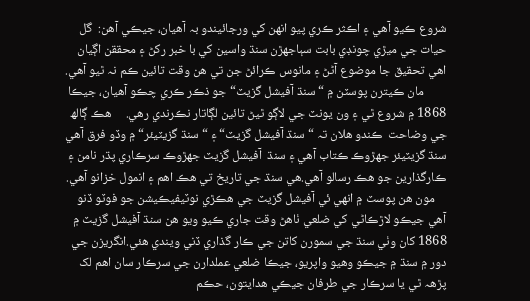شروع ڪيو آھي ۽ اڪثر ڪري پيو انهن کي ورجائيندو بہ آھيان، جيڪي آھن:  گل حيات جي ميڙي چونڊي بابت سٻاجهڙن سنڌ واسين کي با خبر رکڻ ۽ محققن اڳيان اھي تحقيق جا موضوع آڻڻ ۽ مانوس ڪرائڻ جن تي ھن وقت تائين ڪم نہ ٿيو آھي.
        مان ڪيترن پوسٽن ۾ “سنڌ آفيشل گزيٽ“ جو ذڪر ڪري چڪو آھيان، جيڪا 1868 ۾ شروع ٿي ۽ ون يونٽ جي لاڳو ٿيڻ تائين لڳاتار نڪرندي رھي.     ھڪ ڳالھ جي وضاحت  ڪندو ھلان تہ “ سنڌ آفيشل گزيٽ“ ۽ “سنڌ گزيٽيئر“ ۾ وڏو فرق آھي سنڌ گزيٽيئر جھڙوڪ ڪتاب آھي ۽ سنڌ  آفيشل گزيٽ جھڙوڪ سرڪاري پڌر نامن ۽ ڪارگذارين جو ھڪ رسالو آھي.ھي سنڌ جي تاريخ تي ھڪ اھم ۽ انمول خزانو آھي.
    مون ھن پوسٽ ۾ انهي ئي آفيشل گزيٽ جي ھڪڙي نوٽيفيڪيشن جو فوٽو ڏنو آھي جيڪو لاڙڪاڻي کي ضلعي ٺاھڻ وقت جاري ڪيو ويو ھن سنڌ آفيشل گزيٽ ۾ 1868 کان وٺي سنڌ جي سمورن کاتن جي ڪار گذاري ڏني ويندي ھئي.انگريزن جي دور ۾ سنڌ ۾ جيڪو وھيو واپريو، جيڪا ضلعي عملدارن جي سرڪار سان اھم لک پڙھہ ٿي يا سرڪار جي طرفان جيڪي ھدايتون، حڪم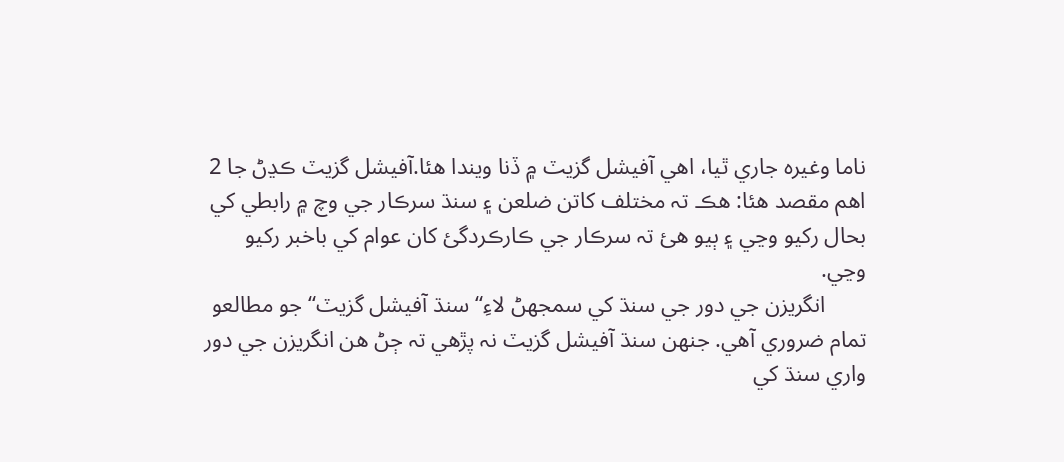ناما وغيره جاري ٿيا، اهي آفيشل گزيٽ ۾ ڏنا ويندا ھئا.آفيشل گزيٽ ڪڍڻ جا 2 اھم مقصد ھئا: ھڪ تہ مختلف کاتن ضلعن ۽ سنڌ سرڪار جي وچ ۾ رابطي کي بحال رکيو وڃي ۽ ٻيو ھئ تہ سرڪار جي ڪارڪردگئ کان عوام کي باخبر رکيو وڃي.
       انگريزن جي دور جي سنڌ کي سمجهڻ لاءِ“ سنڌ آفيشل گزيٽ“ جو مطالعو تمام ضروري آھي. جنهن سنڌ آفيشل گزيٽ نہ پڙھي تہ ڄڻ ھن انگريزن جي دور واري سنڌ کي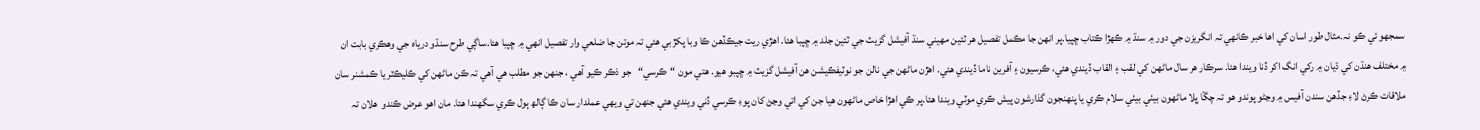سمجهو ئي ڪو نہ.مثال طور اسان کي اھا خبر ڪانهي تہ انگريزن جي دور ۾ سنڌ ۾ ڪھڙا ڪتاب ڇپيا.پر انهن جا مڪمل تفصيل ھر ٽئين مھيني سنڌ آفيشل گزيٽ جي ٽئين جلد ۾ ڇپبا ھئا. اھڙي ريت جيڪڏھن ڪا وبا پکڙبي ھئي تہ موتن جا ضلعي وار تفصيل انهي ۾ ڇپبا ھئا.ساڳي طرح سنڌو درياه جي وھڪري بابت ان ۾ مختلف ھنڌن کي ڌيان ۾ رکي انگ اکر ڏنا ويندا ھئا. سرڪار ھر سال ماڻھن کي لقب ۽ القاب ڏيندي ھئي، ڪرسيون ۽ آفرين ناما ڏيندي ھئي. اھڙن ماڻھن جي نالن جو نوٽيفڪيشن ھن آفيشل گزيٽ ۾ ڇپبو ھيو. ھتي مون “ڪرسي“   جو ذڪر ڪيو آھي ، جنهن جو مطلب ھي آھي تہ ڪن ماڻھن کي ڪليڪٽر يا ڪمشنر سان ملاقات ڪرڻ لاءِ جڏھن سندن آفيس ۾ وڃڻو پوندو ھو تہ چڱا ڀلا ماڻھون بيٺي بيٺي سلام ڪري يا پنهنجون گذارشون پيش ڪري موٽي ويندا ھئا.پر ڪي اھڙا خاص ماڻھون ھيا جن کي اتي وڃڻ کان پوءِ ڪرسي ڏني ويندي ھئي جنهن تي ويهي عملدار سان ڪا ڳالھ ٻول ڪري سگهندا ھئا. مان اھو عرض ڪندو  ھلان تہ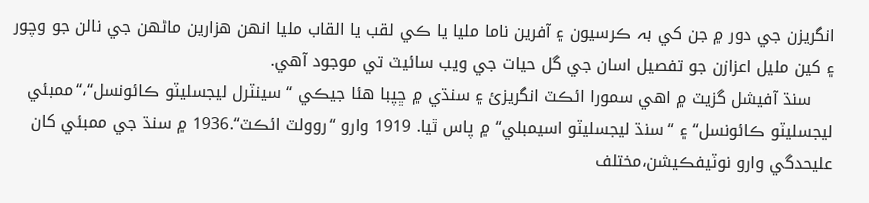انگريزن جي دور ۾ جن کي بہ ڪرسيون ۽ آفرين ناما مليا يا ڪي لقب يا القاب مليا انهن ھزارين ماڻھن جي نالن جو وچور ۽ کين مليل اعزازن جو تفصيل اسان جي گل حيات جي ويب سائيٽ تي موجود آھي.
    سنڌ آفيشل گزيٽ ۾ اھي سمورا ائڪٽ انگريزئ ۽ سنڌي ۾ ڇپبا ھئا جيڪي “ سينٽرل ليجسليٽو ڪائونسل“،“ممبئي ليجسليٽو ڪائونسل“ ۽ “سنڌ ليجسليٽو اسيمبلي“ ۾ پاس ٿيا. 1919 وارو “روولٽ ائڪٽ“.1936 ۾ سنڌ جي ممبئي کان عليحدگي وارو نوٽيفڪيشن،مختلف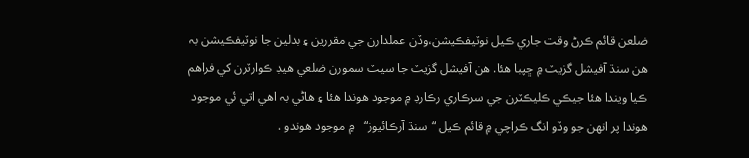ضلعن قائم ڪرڻ وقت جاري ڪيل نوٽيفڪيشن،وڏن عملدارن جي مقررين ۽ بدلين جا نوٽيفڪيشن بہ ھن سنڌ آفيشل گزيٽ ۾ ڇپبا ھئا. ھن آفيشل گزيٽ جا سيٽ سمورن ضلعي ھيڊ ڪوارٽرن کي فراھم ڪيا ويندا ھئا جيڪي ڪليڪٽرن جي سرڪاري رڪارڊ ۾ موجود ھوندا ھئا ۽ ھاڻي بہ اھي اتي ئي موجود ھوندا پر انهن جو وڏو انگ ڪراچي ۾ قائم ڪيل “سنڌ آرڪائيوز“   ۾ موجود ھوندو .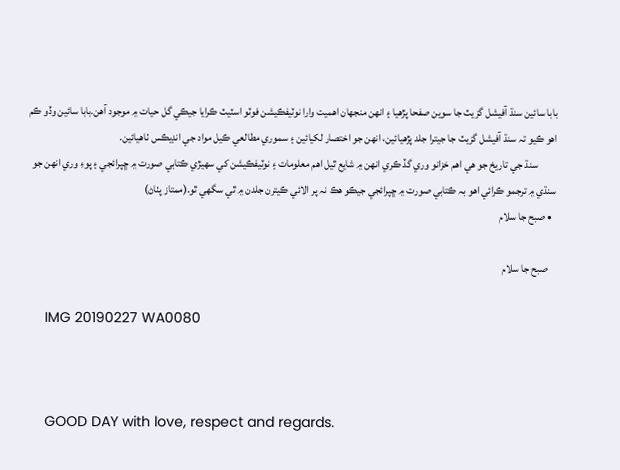بابا سائين سنڌ آفيشل گزيٽ جا سوين صفحا پڙھيا ۽ انهن منجهان اھميت وارا نوٽيفڪيشن فوٽو اسٽيٽ ڪرايا جيڪي گل حيات ۾ موجود آھن.بابا سائين وڏو ڪم اھو ڪيو تہ سنڌ آفيشل گزيٽ جا جيترا جلد پڙھيائين، انهن جو اختصار لکيائين ۽ سموري مطالعي ڪيل مواد جي انڊيڪس ٺاھيائين.
         سنڌ جي تاريخ جو ھي اھم خزانو وري گڏ ڪري انهن ۾ شايع ٿيل اھم معلومات ۽ نوٽيفڪيشن کي سهيڙي ڪتابي صورت ۾ ڇپرائجي ۽ پوءِ وري انهن جو سنڌي ۾ ترجمو ڪرائي اھو بہ ڪتابي صورت ۾ ڇپرائجي جيڪو ھڪ نہ پر الائي ڪيترن جلدن ۾ ٿي سگهي ٿو.(ممتاز پٺاڻ)
  • صبح جا سلام

    صبح جا سلام

    IMG 20190227 WA0080



    GOOD DAY with love, respect and regards.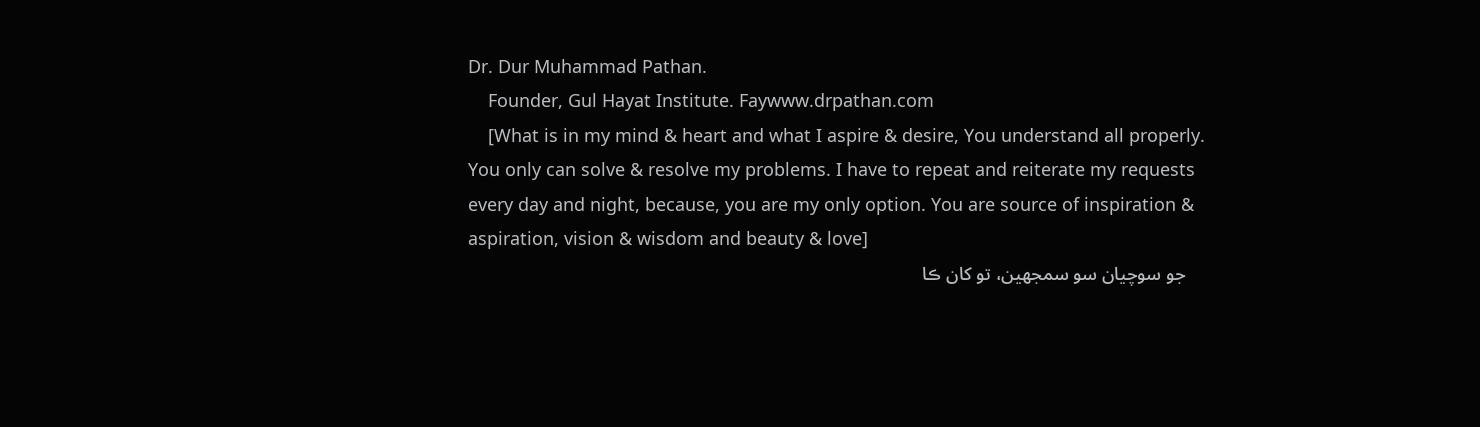Dr. Dur Muhammad Pathan.
    Founder, Gul Hayat Institute. Faywww.drpathan.com
    [What is in my mind & heart and what I aspire & desire, You understand all properly. You only can solve & resolve my problems. I have to repeat and reiterate my requests every day and night, because, you are my only option. You are source of inspiration & aspiration, vision & wisdom and beauty & love]
    جو سوچیان سو سمجھین، تو کان ڪا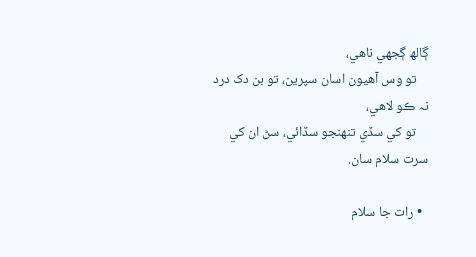ڳالھ ڳجھي ناھي،
    تو وس آھیون اسان سپرین، تو بن دک درد نہ ڪو لاھي،
    تو کي سڏي تنھنجو سڏائي، سڻ ان کي سرت سلام سان.

  • رات جا سلام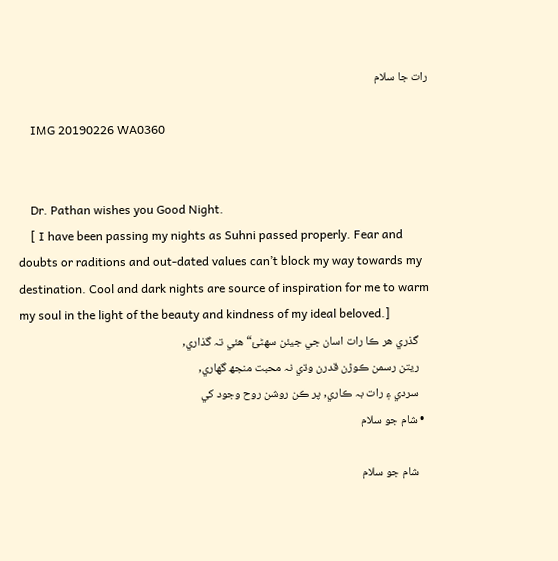رات جا سلام

    IMG 20190226 WA0360


    Dr. Pathan wishes you Good Night.
    [ I have been passing my nights as Suhni passed properly. Fear and doubts or raditions and out-dated values can’t block my way towards my destination. Cool and dark nights are source of inspiration for me to warm my soul in the light of the beauty and kindness of my ideal beloved.]
    گذري هر ڪا رات اسان جي جيئن سهڻئ“ هئي تہ گذاري,
    ريتن رسمن ڪوڙن قدرن وڌي نہ محبت منجھ گهاري,
    سردي ۽ رات بہ ڪاري, پر ڪن روشن روح وجود کي
  • شام جو سلام

    شام جو سلام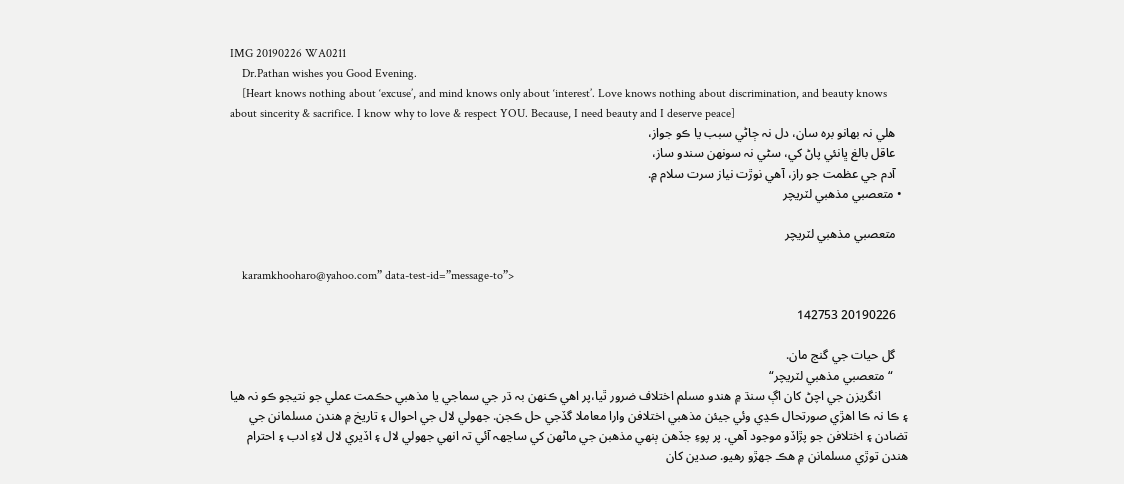IMG 20190226 WA0211
    Dr.Pathan wishes you Good Evening.
    [Heart knows nothing about ‘excuse’, and mind knows only about ‘interest’. Love knows nothing about discrimination, and beauty knows about sincerity & sacrifice. I know why to love & respect YOU. Because, I need beauty and I deserve peace]
    ھلي نہ بھانو برہ سان، دل نہ ڄاٹي سبب يا ڪو جواز،
    عاقل بالغ ڀانئي پاڻ کي، سٹي نہ سونھن سندو ساز،
    آدم جي عظمت جو راز، آھي نوڙت نیاز سرت سلام ۾.
  • متعصبي مذھبي لٽريچر

    متعصبي مذھبي لٽريچر

    karamkhooharo@yahoo.com” data-test-id=”message-to”>

    20190226 142753

    گل حيات جي گنج مان.
     “متعصبي مذھبي لٽريچر“
         انگريزن جي اچڻ کان اڳ سنڌ ۾ ھندو مسلم اختلاف ضرور ٿيا،پر اهي ڪنهن بہ ڌر جي سماجي يا مذھبي حڪمت عملي جو نتيجو ڪو نہ ھيا ۽ ڪا نہ ڪا اھڙي صورتحال ڪڍي وئي جيئن مذھبي اختلافن وارا معاملا گڏجي حل ڪجن. جهولي لال جي احوال ۽ تاريخ ۾ ھندن مسلمانن جي تضادن ۽ اختلافن جو پڙاڏو موجود آھي. پر پوءِ جڏھن ٻنهي مذھبن جي ماڻھن کي ساڃھہ آئي تہ انهي جهولي لال ۽ اڏيري لال لاءِ ادب ۽ احترام ھندن توڙي مسلمانن ۾ ھڪ جهڙو رھيو. صدين کان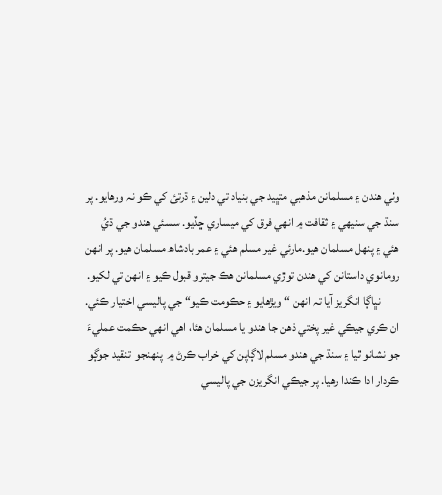وٺي ھندن ۽ مسلمانن مذھبي متڀيد جي بنياد تي دلين ۽ ڌرتئ کي ڪو نہ ورھايو. پر سنڌ جي سنيھي ۽ ثقافت ۾ انهي فرق کي ميساري ڇڏيو. سسئي ھندو جي ڌيُ ھئي ۽ پنهل مسلمان ھيو.مارئي غير مسلم ھئي ۽ عمر بادشاھ مسلمان ھيو. پر انهن رومانوي داستانن کي ھندن توڙي مسلمانن ھڪ جيترو قبول ڪيو ۽ انهن تي لکيو.
        نڀاڳا انگريز آيا تہ انهن “ ويڙھايو ۽ حڪومت ڪيو“ جي پاليسي اختيار ڪئي. ان ڪري جيڪي غير پختي ذھن جا هندو يا مسلمان ھئا، اھي انهي حڪمت عمليءَ جو نشانو ٿيا ۽ سنڌ جي ھندو مسلم لاڳاپن کي خراب ڪرڻ ۾  پنهنجو  تنقيد جوڳو ڪردار ادا ڪندا رهيا. پر جيڪي انگريزن جي پاليسي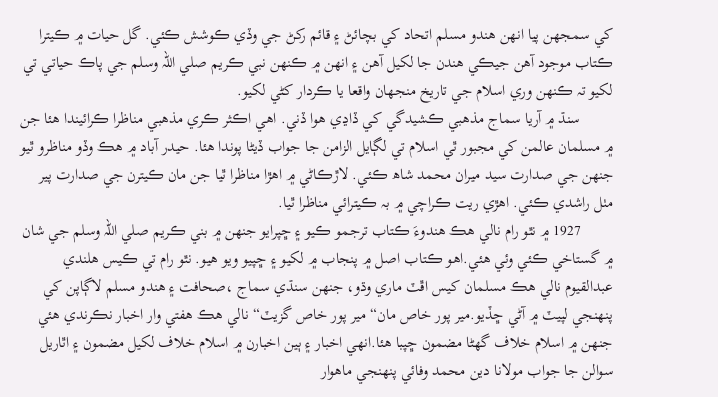کي سمجهن پيا انهن ھندو مسلم اتحاد کي بچائڻ ۽ قائم رکڻ جي وڏي ڪوشش ڪئي. گل حيات ۾ ڪيترا ڪتاب موجود آھن جيڪي ھندن جا لکيل آھن ۽ انهن ۾ ڪنهن نبي ڪريم صلي اللہ وسلم جي پاڪ حياتي تي لکيو تہ ڪنهن وري اسلام جي تاريخ منجهان واقعا يا ڪردار کڻي لکيو.
        سنڌ ۾ آريا سماج مذھبي ڪشيدگي کي ڏاڍي ھوا ڏني. اھي اڪثر ڪري مذھبي مناظرا ڪرائيندا ھئا جن ۾ مسلمان عالمن کي مجبور ٿي اسلام تي لڳايل الزامن جا جواب ڏيڻا پوندا ھئا. حيدر آباد ۾ ھڪ وڏو مناظرو ٿيو جنهن جي صدارت سيد ميران محمد شاھ ڪئي. لاڙڪاڻي ۾ اھڙا مناظرا ٿيا جن مان ڪيترن جي صدارت پير مٺل راشدي ڪئي. اھڙي ريت ڪراچي ۾ بہ ڪيترائي مناظرا ٿيا.
        1927 ۾ نٿو رام نالي ھڪ ھندوءَ ڪتاب ترجمو ڪيو ۽ ڇپرايو جنهن ۾ بني ڪريم صلي اللہ وسلم جي شان ۾ گستاخي ڪئي وئي ھئي.اھو ڪتاب اصل ۾ پنجاب ۾ لکيو ۽ ڇپيو ويو ھيو. نٿو رام تي ڪيس ھلندي عبدالقيوم نالي ھڪ مسلمان کيس اڦٽ ماري وڌو، جنهن سنڌي سماج ،صحافت ۽ ھندو مسلم لاڳاپن کي پنهنجي لپيٽ ۾ آڻي ڇڏيو.مير پور خاص مان“ مير پور خاص گزيٽ“ نالي ھڪ ھفتي وار اخبار نڪرندي ھئي جنهن ۾ اسلام خلاف گھڻا مضمون ڇپبا ھئا.انهي اخبار ۽ ٻين اخبارن ۾ اسلام خلاف لکيل مضمون ۽ اٿاريل سوالن جا جواب مولانا دين محمد وفائي پنهنجي ماھوار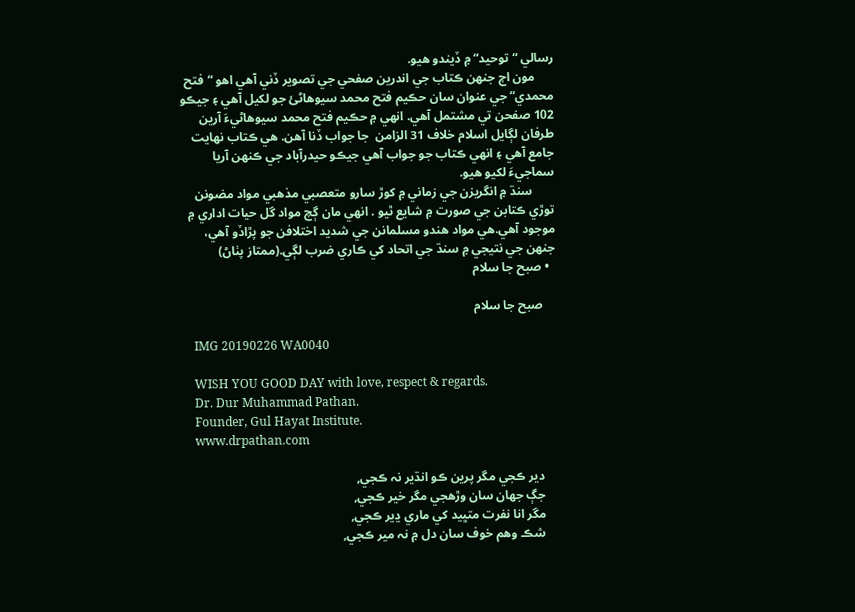رسالي “توحيد“ ۾ ڏيندو ھيو.
      مون اڄ جنهن ڪتاب جي اندرين صفحي جي تصوير ڏني آھي اھو “فتح محمدي“ جي عنوان سان حڪيم فتح محمد سيوهاڻئ جو لکيل آھي ۽ جيڪو 102 صفحن تي مشتمل آھي. انهي ۾ حڪيم فتح محمد سيوهاڻيءَ آرين طرفان لڳايل اسلام خلاف 31 الزامن  جا جواب ڏنا آھن. ھي ڪتاب نھايت جامع آھي ۽ انهي ڪتاب جو جواب آھي جيڪو حيدرآباد جي ڪنهن آريا سماجيءَ لکيو ھيو.
       سنڌ ۾ انگريزن جي زماني ۾ کوڙ سارو متعصبي مذھبي مواد مضونن توڙي ڪتابن جي صورت ۾ شايع ٿيو . انهي مان ڳچ مواد گل حيات اداري ۾ موجود آھي.ھي مواد ھندو مسلمانن جي شديد اختلافن جو پڙاڏو آھي، جنهن جي نتيجي ۾ سنڌ جي اتحاد کي ڪاري ضرب لڳي.(ممتاز پٺاڻ)
  • صبح جا سلام

    صبح جا سلام

    IMG 20190226 WA0040

    WISH YOU GOOD DAY with love, respect & regards.
    Dr. Dur Muhammad Pathan.
    Founder, Gul Hayat Institute.
    www.drpathan.com

    دير ڪجي مگر پرين ڪو انڌير نہ ڪجي,
    جڳ جهان سان وڙهجي مگر خير ڪجي,
    مگر انا نفرت متڀيد کي ماري ڍير ڪجي,
    شڪ وهم خوف سان دل ۾ نہ مير ڪجي,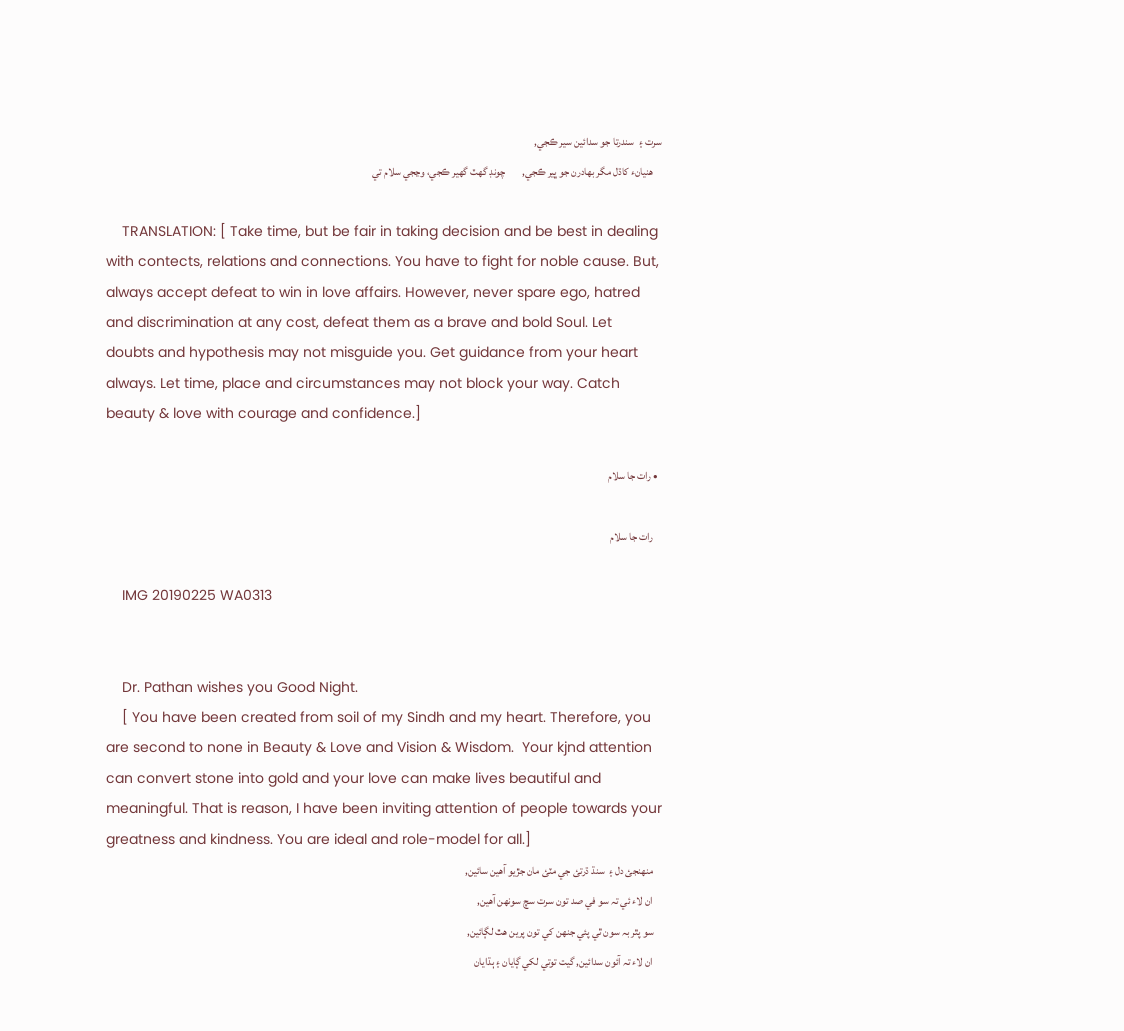سرت ۽  سندرتا جو سدائين سير ڪجي,
    هنيانء کاڌل مگر بهادرن جو ڀير ڪجي,        چونڊ گهٽ گهير ڪجي، وڃجي سلام تي

    TRANSLATION: [ Take time, but be fair in taking decision and be best in dealing with contects, relations and connections. You have to fight for noble cause. But, always accept defeat to win in love affairs. However, never spare ego, hatred and discrimination at any cost, defeat them as a brave and bold Soul. Let doubts and hypothesis may not misguide you. Get guidance from your heart always. Let time, place and circumstances may not block your way. Catch beauty & love with courage and confidence.]

  • رات جا سلام

    رات جا سلام

    IMG 20190225 WA0313


    Dr. Pathan wishes you Good Night.
    [ You have been created from soil of my Sindh and my heart. Therefore, you are second to none in Beauty & Love and Vision & Wisdom.  Your kjnd attention can convert stone into gold and your love can make lives beautiful and meaningful. That is reason, I have been inviting attention of people towards your greatness and kindness. You are ideal and role-model for all.]
    منهنجئ دل ۽  سنڌ ڌرتئ جي مٽئ مان جڙيو آھين سائين,
    ان لاء ئي تہ سو في صد تون سرت سچ سونهن آھين,
    سو پٿر بہ سون ٿي پئي جنهن کي تون پرين هٿ لڳائين,
    ان لاء تہ آئون سدائين, گيت توتي لکي ڳايان ۽ ٻڌايان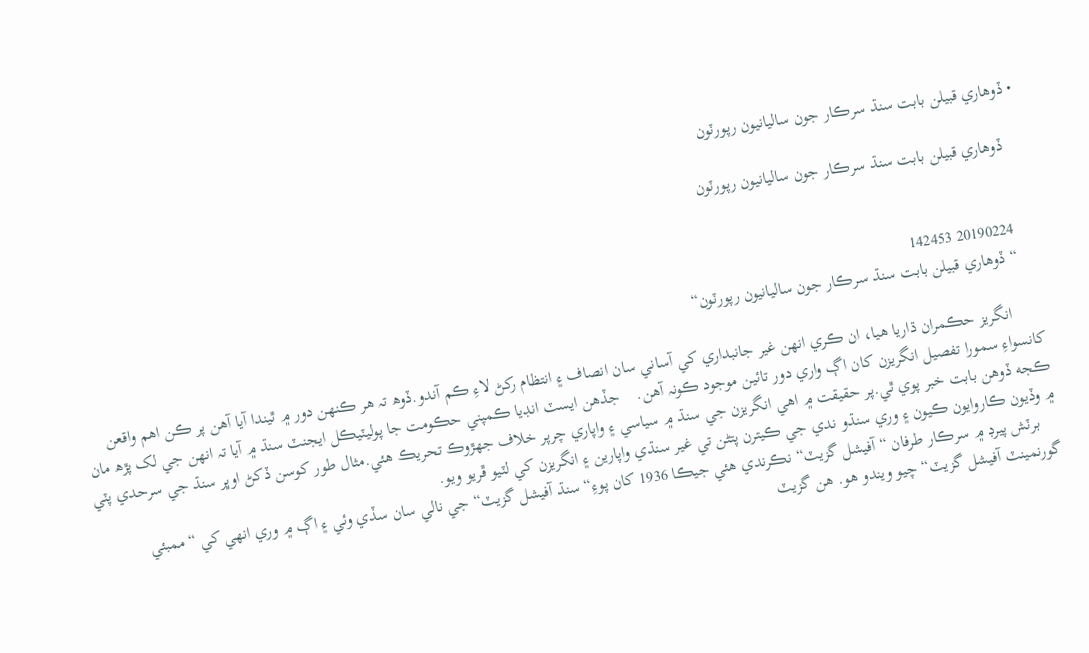• ڏوھاري قبيلن بابت سنڌ سرڪار جون ساليانيون رپورٽون

    ڏوھاري قبيلن بابت سنڌ سرڪار جون ساليانيون رپورٽون


    20190224 142453
    “ ڏوھاري قبيلن بابت سنڌ سرڪار جون ساليانيون رپورٽون“

       انگريز حڪمران ڌاريا ھيا، ان ڪري انهن غير جانبداري کي آساني سان انصاف ۽ انتظام رکڻ لاءِ ڪم آندو.ڏوھ تہ ھر ڪنهن دور ۾ ٿيندا آيا آھن پر ڪن اھم واقعن کانسواءِ سمورا تفصيل انگريزن کان اڳ واري دور تائين موجود ڪونہ آھن.    جڏھن ايسٽ انڊيا ڪمپني حڪومت جا پوليٽيڪل ايجنٽ سنڌ ۾ آيا تہ انهن جي لک پڙھ مان ڪجه ڏوھن بابت خبر پوي ٿي.پر حقيقت ۾ اھي انگريزن جي سنڌ ۾ سياسي ۽ واپاري چرپر خلاف جھڙوڪ تحريڪ ھئي.مثال طور کوسن ڏکڻ اوڀر سنڌ جي سرحدي پٽي ۾ وڏيون ڪاروايون ڪيون ۽ وري سنڌو ندي جي ڪيترن پتڻن تي غير سنڌي واپارين ۽ انگريزن کي لٽيو ڦريو ويو.
    برٽش پيرڊ ۾ سرڪار طرفان “آفيشل گزيٽ“ نڪرندي ھئي جيڪا 1936 کان پوءِ“ سنڌ آفيشل گزيٽ“ جي نالي سان سڏي وئي ۽ اڳ ۾ وري انهي کي “ممبئي گورنمينٽ آفيشل گزيٽ“ چيو ويندو ھو. ھن گزيٽ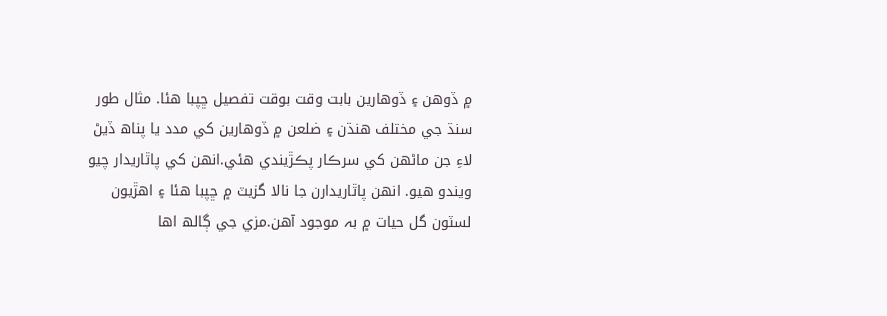۾ ڏوھن ۽ ڏوھارين بابت وقت بوقت تفصيل ڇپبا ھئا. مثال طور سنڌ جي مختلف ھنڌن ۽ ضلعن ۾ ڏوھارين کي مدد يا پناھ ڏيڻ لاءِ جن ماڻھن کي سرڪار پڪڙيندي ھئي.انهن کي پاٿاريدار چيو ويندو ھيو. انهن پاٿاريدارن جا نالا گزيٽ ۾ ڇپبا ھئا ۽ اھڙيون لسٽون گل حيات ۾ بہ موجود آھن.مزي جي ڳالھ اھا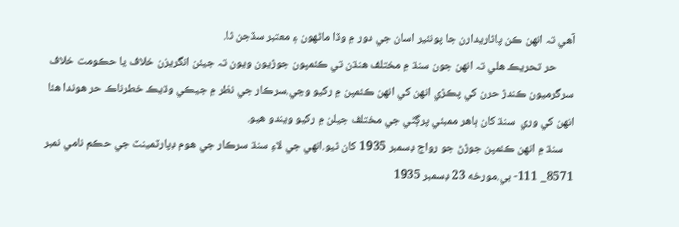آھي تہ انهن ڪن پاٿاريدارن جا پونئير اسان جي دور ۾ وڏا ماڻھون ۽ معتبر سڏجن ٿا.
       حر تحريڪ ھلي تہ انهن جون سنڌ ۾ مختلف ھنڌن تي ڪئمپون جوڙيون ويون تہ جيئن انگريزن خلاف يا حڪومت خلاف سرگرميون ڪندڙ حرن کي پڪڙي انهن کي انهن ڪئمپن ۾ رکيو وڃي.سرڪار جي نظر ۾ جيڪي وڌيڪ خطرناڪ حر ھوندا ھئا انهن کي وري  سنڌ کان ٻاھر ممبئي پرڳڻي جي مختلف جيلن ۾ رکيو ويندو ھيو.
    سنڌ ۾ انهن ڪئمپن جوڙڻ جو رواج ڊسمبر 1935 کان ٿيو.انهي جي لاءِ سنڌ سرڪار جي ھوم ڊپارٽمينٽ جي حڪم نامي نمبر 8571_ 111- بي.مورخه 23 ڊسمبر 1935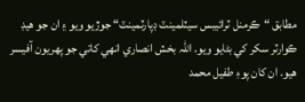مطابق “ڪرمنل ٽرائيبس سيٽلمينٽ ڊپارٽمينٽ“ جوڙيو ويو ۽ ان جو ھيڊ ڪوارٽر سکر کي بڻايو ويو. اللہ بخش انصاري انهي کاتي جو پھريون آفيسر ھيو. ان کان پوءِ طفيل محمد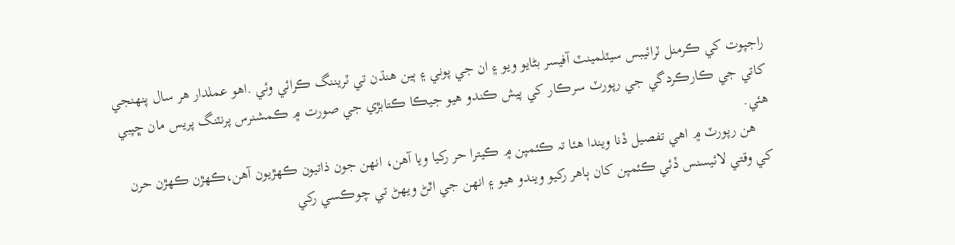راجپوت کي ڪرمنل ٽرائيبس سيٽلمينٽ آفيسر بڻايو ويو ۽ ان جي پوني ۽ ٻين ھنڌن تي ٽريننگ ڪرائي وئي .اھو عملدار ھر سال پنهنجي کاتي جي ڪارڪردگي جي رپورٽ سرڪار کي پيش ڪندو ھيو جيڪا ڪتابڙي جي صورت ۾ ڪمشنرس پرنٽنگ پريس مان ڇپبي ھئي.
    ھن رپورٽ ۾ اھي تفصيل ڏنا ويندا ھئا تہ ڪئمپن ۾ ڪيترا حر رکيا ويا آھن، انهن جون ذاتيون ڪھڙيون آھن،ڪھڙن ڪھڙن حرن کي وقتي لائيسنس ڏئي ڪئمپن کان ٻاھر رکيو ويندو ھيو ۽ انهن جي اٿڻ ويھڻ تي چوڪسي رکي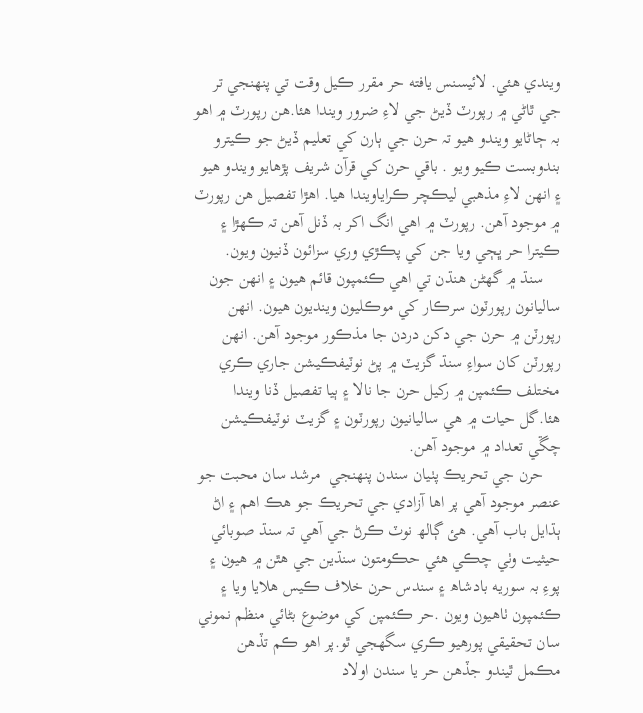ويندي ھئي. لائيسنس يافته حر مقرر ڪيل وقت تي پنهنجي تر جي ٿاڻي ۾ رپورٽ ڏيڻ جي لاءِ ضرور ويندا ھئا.ھن رپورٽ ۾ اھو بہ ڄاڻايو ويندو ھيو تہ حرن جي ٻارن کي تعليم ڏيڻ جو ڪيترو بندوبست ڪيو ويو . باقي حرن کي قرآن شريف پڙھايو ويندو ھيو ۽ انهن لاءِ مذھبي ليڪچر ڪراياويندا ھيا. اھڙا تفصيل ھن رپورٽ ۾ موجود آھن. رپورٽ ۾ اھي انگ اکر بہ ڏنل آھن تہ ڪھڙا ۽ ڪيترا حر ڀڄي ويا جن کي پڪڙي وري سزائون ڏنيون ويون.
    سنڌ ۾ گھڻن ھنڌن تي اھي ڪئمپون قائم ھيون ۽ انهن جون ساليانون رپورٽون سرڪار کي موڪليون وينديون ھيون. انهن رپورٽن ۾ حرن جي دکن دردن جا مذڪور موجود آھن. انهن رپورٽن کان سواءِ سنڌ گزيٽ ۾ پڻ نوٽيفڪيشن جاري ڪري مختلف ڪئمپن ۾ رکيل حرن جا نالا ۽ ٻيا تفصيل ڏنا ويندا ھئا.گل حيات ۾ ھي ساليانيون رپورٽون ۽ گزيٽ نوٽيفڪيشن چڱي تعداد ۾ موجود آھن.
    حرن جي تحريڪ پٺيان سندن پنهنجي  مرشد سان محبت جو عنصر موجود آھي پر اھا آزادي جي تحريڪ جو ھڪ اھم ۽ اڻ ٻڌايل باب آھي. ھئ ڳالھ نوٽ ڪرڻ جي آھي تہ سنڌ صوبائي حيثيت وٺي چڪي ھئي حڪومتون سنڌين جي ھٿن ۾ ھيون ۽ پوءِ بہ سوريه بادشاھ ۽ سندس حرن خلاف ڪيس ھلايا ويا ۽ ڪئمپون ٺاھيون ويون .حر ڪئمپن کي موضوع بڻائي منظم نموني سان تحقيقي پورھيو ڪري سگهجي ٿو.پر اھو ڪم تڏھن مڪمل ٿيندو جڏھن حر يا سندن اولاد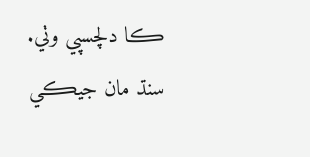ڪا دلچسپي وٺي. سنڌ مان جيڪي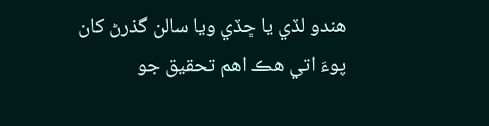ھندو لڏي يا ڇڏي ويا سالن گذرڻ کان پوءَ اتي ھڪ اھم تحقيق جو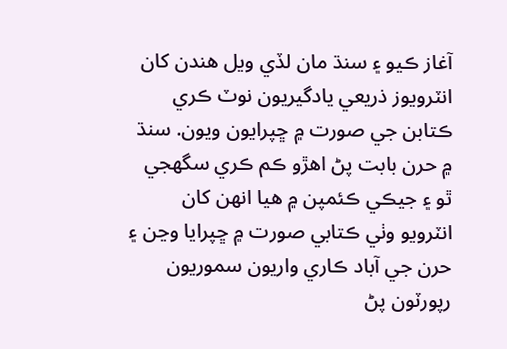آغاز ڪيو ۽ سنڌ مان لڏي ويل ھندن کان انٽرويوز ذريعي يادگيريون نوٽ ڪري ڪتابن جي صورت ۾ ڇپرايون ويون. سنڌ ۾ حرن بابت پڻ اھڙو ڪم ڪري سگهجي ٿو ۽ جيڪي ڪئمپن ۾ ھيا انهن کان انٽرويو وٺي ڪتابي صورت ۾ ڇپرايا وڃن ۽ حرن جي آباد ڪاري واريون سموريون رپورٽون پڻ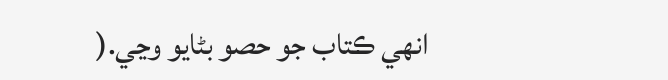انهي ڪتاب جو حصو بڻايو وڃي.(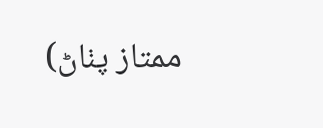ممتاز پٺاڻ)